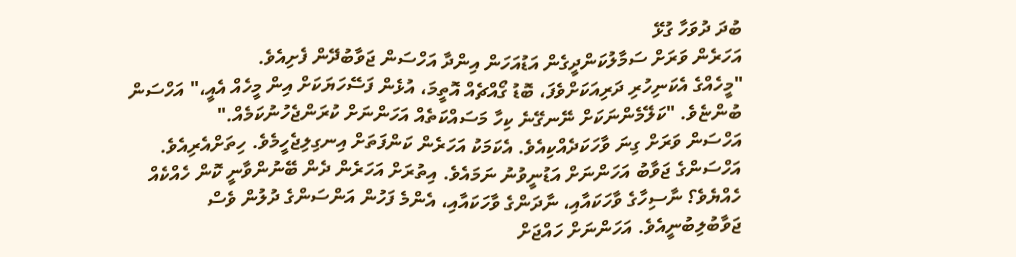ބުދަ ދުވަހާ ގުޅޭ
އަހަރެން ވަރަށް ސަމާލުކަންދީގެން އަޑުއަހަން އިންދާ އަހްސަން ޖަވާބުދޭން ފެށިއެވެ.
"މީހެއްގެ އެކަނިހުރި ދަރިއަކަށްވެފަ، ބޮޑު ގޯއްޗެއް އޮތީމަ، އުޅެން ފަސޭހަޔަކަށް އިން މީހެއް އެއީ،" އަހްސަން ބުންޏެވެ. "ކަލޭމެންނަކަށް ނޭނގޭނެ ކިހާ މަސައްކަތެއް އަހަންނަށް ކުރަންޖެހުނުކަމެއް."
އަހްސަން ވަރަށް ގިނަ ވާހަކަދެއްކިއެވެ. އެކަމަކު އަހަރެން ކަންފަތަށް އިނގިލިޖެހީމެވެ. ހިތަށްއެރިއެވެ. އަހްސަންގެ ޖަވާބު އަހަންނަށް އަޑުނީވުނު ނަމައެވެ. އިތުރަށް އަހަރެން ދެން ބޭނުންވާނީ ކޮން ހެއްކެއް ހެއްޔެވެ؟ ނާސިހާގެ ވާހަކައާއި، ނާދަންގެ ވާހަކައާއި، އެންމެ ފަހުން އަންސަންގެ ދުލުން ވެސް ޖަވާބުލިބުނީއެވެ. އަހަންނަށް ހައްޖަށް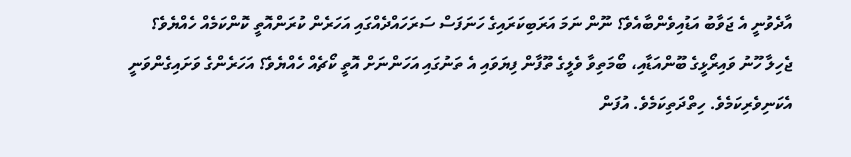އާދެވުނީ އެ ޖަވާބު އަޑުއިވެންބާއެވެ؟ ނޫން ނަމަ އަރަބިކަރައިގެ ހަނަފަސް ސަރަހައްދެއްގައި އަހަރެން ކުރަންއޮތީ ކޮންކަމެއް ހެއްޔެވެ؟ ޖެހިލާ ހޫނު ވައިރޯޅީގެ ބޫންއަޑާއި، ބޯމަތިވާ ވެލީގެ ތޫފާން ފިޔަވައި އެ ތަނުގައި އަހަންނަށް އޮތީ ކޯޗެއް ހެއްޔެވެ؟ އަހަރެންގެ ވަށައިގެންވަނީ އެކަނިވެރިކަމެވެ. ހިތްދަތިކަމެވެ. އުފަން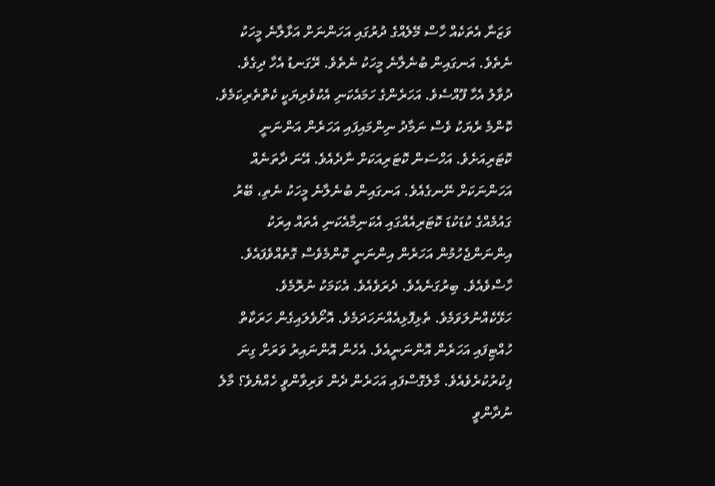ވަޒަނާ އެތަކެއް ހާސް މޭލެއްގެ ދުރުގައި އަހަންނަށް އަޅާލާނެ މީހަކު ނެތެވެ. އަނގައިން ބުނެލާނެ މީހަކު ނެތެވެ. ރޭގަނޑު އެހާ ދިގެވެ. ދުވާލު އެހާ ފޫއްސެވެ. އަހަރެންގެ ހަމައެކަނި އެކުވެރިޔަކީ ކެތްތެރިކަމެވެ.
ކޮންމެ ރެޔަކު ވެސް ނަމާދު ނިންމައިފައި އަހަރެން އަންނަނީ ކޮޓަރިއަށެވެ. އަހްސަން ކޮޓަރިއަކަށް ނާދެއެވެ. އޭނަ ދާތަނެއް އަހަންނަކަށް ނޭނގެއެވެ. އަނގައިން ބުނެލާނެ މީހަކު ނެތި، ބޭރު ގައުމެއްގެ ކުޑަކުޑަ ކޮޓަރިއެއްގައި އެކަނިމާއެކަނި އެތައް އިރަކު އިންނަންޖެހުމުން އަހަރެން އިންނަނީ ކޮންމެވެސް ގޮތެއްވެފައެވެ. ހާސްވެއެވެ. ބިރުގަނެއެވެ. ދެރަވެއެވެ. އެކަމަކު ނުރޮމެވެ. ހަޅޭކެއްނުލަވަމެވެ. ތެޅިފޮޅިއެއްނަހަދަމެވެ. އޮށޯވެލައިގެން ހަރަކާތް ހުއްޓިފައި އަހަރެން އޮންނަނީއެވެ. އެހެން އޮންނައިރު ވަރަށް ގިނަ ފިކުރުކުރެވެއެވެ. މާލެގޮސްފައި އަހަރެން ދެން ވަރިވާންވީ ހެއްޔެވެ؟ މާލެ ނުދާންވީ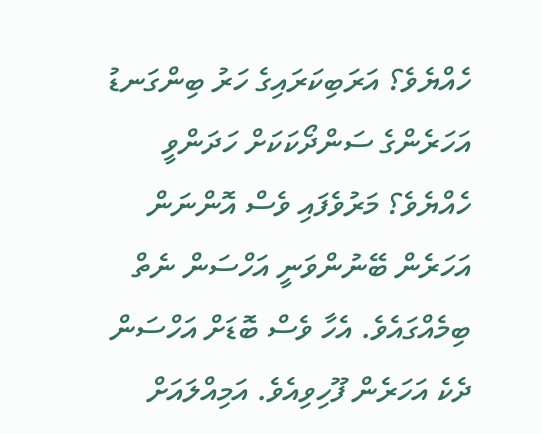ހެއްޔެވެ؟ އަރަބިކަރައިގެ ހަރު ބިންގަނޑު އަހަރެންގެ ސަންދޯކަކަށް ހަދަންވީ ހެއްޔެވެ؟ މަރުވެފައި ވެސް އޮންނަން އަހަރެން ބޭނުންވަނީ އަހްސަން ނެތް ބިމެއްގައެވެ. އެހާ ވެސް ބޮޑަށް އަހްސަން ދެކެ އަހަރެން ފޫހިވިއެވެ. އަމިއްލައަށް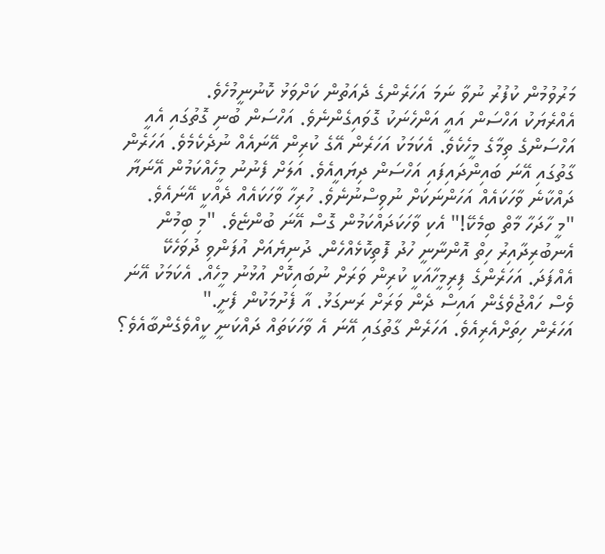މަރުވުމުން ކުފުރު ނުވާ ނަމަ އަހަރެންގެ ދެއަތުން ކަށްވަޅު ކޮނުނީމުހެވެ.
އެއްރެޔަކު އަހްސަން އައީ އަންހެނަކު ގޮވައިގެންނެވެ. އަހްސަން ބުނި ގޮތުގައި އެއީ އަހްސަންގެ ތިމާގެ މީހެކެވެ. އެކަމަކު އަހަރެން އޭގެ ކުރިން އޭނައެއް ނުދެކެމެވެ. އަހަރެން ގާތުގައި އޭނަ ބައިންދައިފައި އަހްސަން ދިޔައީއެވެ. އަލަށް ފެނުނު މީހެއްކަމުން އޭނަޔާ ދައްކާނެ ވާހަކައެއް އަހަންނަކަށް ނުވިސްނުނެވެ. ހުރިހާ ވާހަކައެއް ދެއްކީ އޭނައެވެ.
"މީ ހާދަހާ މާތް ބިމެކޭ!" އެކި ވާހަކަދައްކަމުން ގޮސް އޭނަ ބުންޏެވެ. "މި ބިމުން އެނބުރިދާއިރު ހިތް އޮންނާނީ ހުދު ފޮތިކޮޅެއްހެން. ދުނިޔެއަށް އުފަންވި ދުވަހެކޭ އެއްފަދަ. އަހަރެންގެ ފިރިމީހާއަކީ ކުރިން ވަރަށް ނުބައިކޮށް އުޅުނު މީހެއް. އެކަމަކު އޭނަ ވެސް ހައްޖުވެގެން އައިސް ދެން ވަރަށް ރަނގަޅު. އާ ފެށުމަކުން ފެށީ."
އަހަރެން ހިތަށްއެރިއެވެ. އަހަރެން ގާތުގައި އޭނަ އެ ވާހަކަތައް ދައްކަނީ ކީއްވެގެންބާއެވެ؟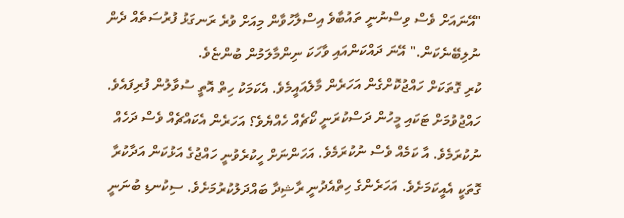"އޭނައަށް ވެސް ވިސްނުނީ ތައުބާވެ އިސްލާހުވާން މިއަށް ވުރެ ރަނގަޅު ފުރުސަތެއް ދެން ނުލިބޭނެކަން." އޭނަ ދައްކަންއައި ވާހަކަ ނިންމާލަމުން ބުންޏެވެ.
ކުރި ގޮތަކަށް ހައްޖުކޮށްގެން އަހަރެން މާލެއައީމެވެ. އެކަމަކު ހިތް އޮތީ ސުވާލުން ފުރިފައެވެ. ހައްޖުވުމަށް ޓަކައި މީހުން ދަސްކުރަނީ ކޯޗެއް ހެއްޔެވެ؟ އަހަރެން އެކައްޗެއް ވެސް ދަހެއް ނުކުރަމެވެ. އާ ކަމެއް ވެސް ނުކުރަމެވެ. އަހަންނަށް ހީކުރެވުނީ ހައްޖުގެ އަޅުކަން އަދާކުރާ ގޮތަކީ އެއީކަމަށެވެ. އަހަރެންގެ ހިތްއެދުނީ ރާޝިދާ ބައްދަލުކުރުމަށެވެ. ސިކުނޑި ބުނަނީ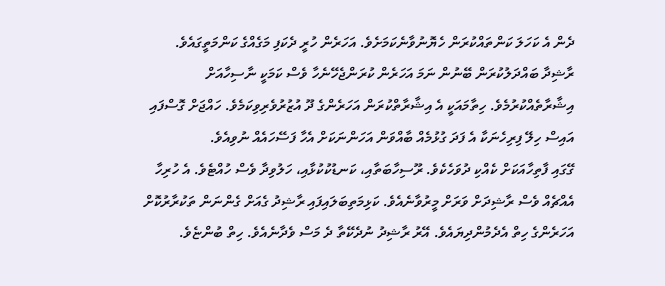ދެން އެ ކަހަލަ ކަންތައްކުރަން ހެޔޮނުވާނެކަމަށެވެ. އަހަރެން ހުރީ ދެކަފި މަގެއްގެ ކަންމަތީގައެވެ. ރާޝިދާ ބައްދަލުކުރަން ބޭނުން ނަމަ އަހަރެން ކުރަންޖެހޭނެހާ ވެސް ކަމަކީ ނާސިހާއަށް އިޝާރާތެއްކުރުމެވެ. ހިތާމައަކީ އެ އިޝާރާތްކުރަން އަހަރެންގެ ދޫ އުޒުރުވެރިވިކަމެވެ. ހައްޖަށް ގޮސްފައި އައިސް ހިލޭ ފިރިހެނަކާ އެ ފަދަ ގުޅުމެއް ބާއްވަން އަހަންނަކަށް އެހާ ފަސޭހައެއް ނުވިއެވެ.
ގޭގައި ފާތިހާއަކަށް ކެއްކި ދުވަހެކެވެ. ރޫސިހާބަތާއި، ކަނޑުކުކުޅާއި، ހަލުވިދާ ވެސް ހުއްޓެވެ. އެ ހުރިހާ އެއްޗެއް ވެސް ރާޝިދަށް ވަރަށް މީރުވާނެއެވެ. ކަޅިމަތިބަލައިފައި ރާޝިދު ގެއަށް ގެންނަން ތަކުރާރުކޮށް އަހަރެންގެ ހިތް އެދެމުންދިޔައެވެ. އޭރު ރާޝިދު ނުދެކޭތާ ދެ މަސް ވެދާނެއެވެ. ހިތް ބުންޏެވެ.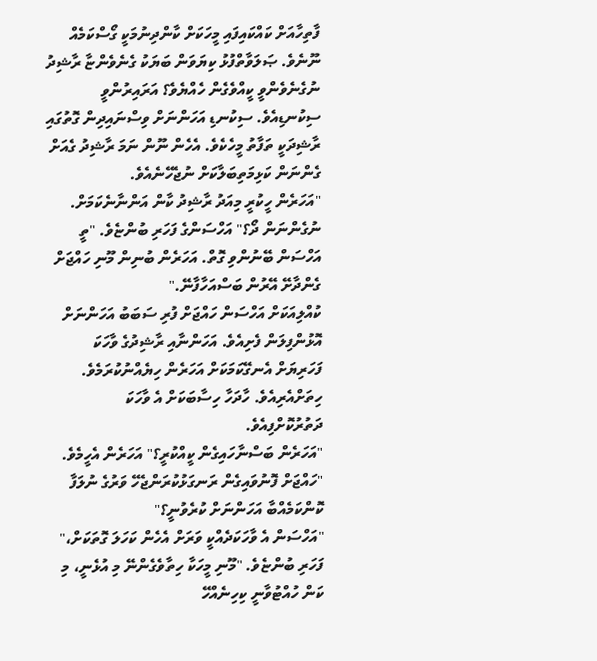ފާތިހާއަށް ކައްކައިފައި މީހަކަށް ކާންދިނުމަކީ ގޯސްކަމެއް ނޫނެވެ. ޞަލަވާތްފުޅު ކިޔަވަން ބަޔަކު ގެނެވެންޏާ ރާޝިދު ނުގެނެވެންވީ ކީއްވެގެން ހެއްޔެވެ؟ އަރައިރުންވީ ސިކުނޑިއެވެ. ސިކުނޑި އަހަންނަށް ވިސްނައިދިން ގޮތުގައި ރާޝިދަކީ ތަފާތު މީހެކެވެ. އެހެން ނޫން ނަމަ ރާޝިދު ގެއަށް ގެންނަން ކަޅިމަތިބަލާކަށް ނުޖެހޭނެއެވެ.
"އަހަރެން ހީކުރީ މިއަދު ރާޝިދު ކާން އަންނާނެކަމަށް. ނުގެންނަން ދޯ؟" އަހްސަންގެ ފަހަރި ބުންޏެވެ. "ތީ އަހްސަން ބޭނުންވި ގޮތް. އަހަރެން ބުނިން މޫނި ހައްޖަށް ގެންދާށޭ އޭރުން ބަސްއަހާފާނޭ."
ކުއްލިއަކަށް އަހްސަން ހައްޖަށް ފުރި ސަބަބު އަހަންނަށް އޮޅުންފިލަން ފެށިއެވެ. އަހަންނާއި ރާޝިދުގެ ވާހަކަ ފަހަރިޔަށް އެނގޭކަމަކަށް އަހަރެން ހިޔެއްނުކުރަމެވެ. ހިތަށްއެރިއެވެ. ހާދަހާ ހިސާބަކަށް އެ ވާހަކަ ދަތުރުކޮށްފިއެވެ.
"އަހަރެން ބަސްނާހައިގެން ކީއްކުރީ؟" އަހަރެން އެހީމެވެ. "ހައްޖަށް ފޮނުވައިގެން ރަނގަޅުކުރަންޖެހޭ ވަރުގެ ނުލަފާ ކޮންކަމެއްބާ އަހަންނަށް ކުރެވުނީ؟"
"އަހްސަން އެ ވާހަކަދެއްކީ ވަރަށް އެހެން ކަހަލަ ގޮތަކަށް،" ފަހަރި ބުންޏެވެ. "މޫނި މީހަކާ ހިތާވެގެންނޭ މި އުޅެނީ، މި ކަން ހުއްޓުވާނީ ކިހިނެއްހޭ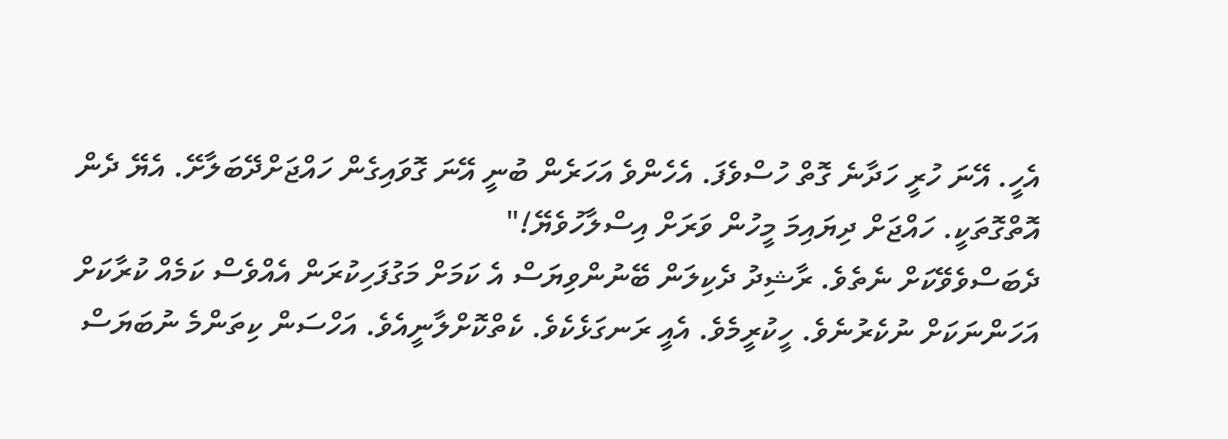އެހީ. އޭނަ ހުރީ ހަދާނެ ގޮތް ހުސްވެފަ. އެހެންވެ އަހަރެން ބުނީ އޭނަ ގޮވައިގެން ހައްޖަށްދޭބަލާށޭ. އެޔޭ ދެން އޮތްގޮތަކީ. ހައްޖަށް ދިޔައިމަ މީހުން ވަރަށް އިސްލާހުވެޔޭ!"
ދެބަސްވެވޭކަށް ނެތެވެ. ރާޝިދު ދެކިލަން ބޭނުންވިޔަސް އެ ކަމަށް މަގުފަހިކުރަން އެއްވެސް ކަމެއް ކުރާކަށް އަހަންނަކަށް ނުކެރުނެވެ. ހީކުރީމެވެ. އެއީ ރަނގަޅެކެވެ. ކެތްކޮށްލާނީއެވެ. އަހްސަން ކިތަންމެ ނުބަޔަސް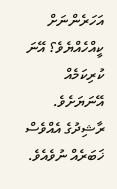އަހަރެންނަށް ކީއްހެއްޔެވެ؟ އޭނަ ކުރިކަމެއް އޭނަޔަށެވެ. ރާޝިދުގެ އެއްވެސް ޚަބަރެއް ނުވެއެވެ.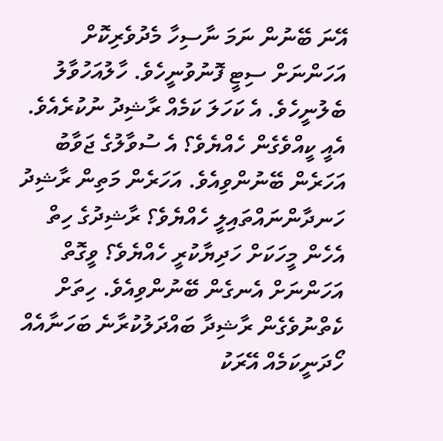އޭނަ ބޭނުން ނަމަ ނާސިހާ މެދުވެރިކޮށް އަހަންނަށް ސިޓީ ފޮނުވުނީހެވެ. ހާލުއަހުވާލު ބެލުނީހެވެ. އެ ކަހަލަ ކަމެއް ރާޝިދު ނުކުރެއެވެ. އެއީ ކީއްވެގެން ހެއްޔެވެ؟ އެ ސުވާލުގެ ޖަވާބު އަހަރެން ބޭނުންވިއެވެ. އަހަރެން މަތިން ރާޝިދު ހަނދާންނައްތައިލީ ހެއްޔެވެ؟ ރާޝިދުގެ ހިތް އެހެން މީހަކަށް ހަދިޔާކުރީ ހެއްޔެވެ؟ ވީގޮތް އަހަންނަށް އެނގެން ބޭނުންވިއެވެ. ހިތަށް ކެތްނުވެގެން ރާޝިދާ ބައްދަލުކުރާނެ ބަހަނާއެއް ހޯދަނީކަމެއް އޭރަކު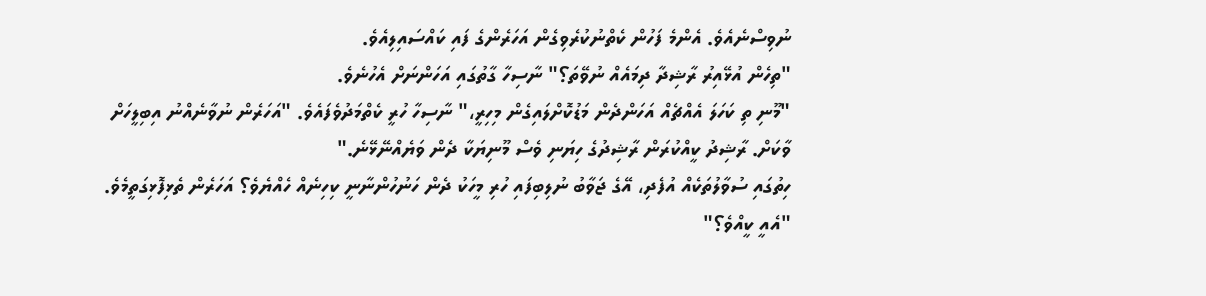ނުވިސްނެއެވެ. އެންމެ ފަހުން ކެތްނުކުރެވިގެން އަހަރެންގެ ފައި ކައްސައިލިއެވެ.
"ތިހެން އުޅޭއިރު ރާޝިދާ ދިމައެއް ނުވޭތަ؟" ނާސިހާ ގާތުގައި އަހަންނަށް އެހުނެވެ.
"މޫނި ތި ކަހަލަ އެއްޗެއް އަހަންދެން މަޑުކޮށްލައިގެން މިހިރީ،" ނާސިހާ ހުރީ ކެތްމަދުވެފައެވެ. "އަހަރެން ނުވާނެއްނު އިބިލީހަށް ވާކަށް. ރާޝިދު ކީއްކުރަން ރާޝިދުގެ ހިޔަނި ވެސް މޫނިޔަކާ ދެން ވަޔެއްނޭޅޭނެ."
ހިތުގައި ސުވާލުތަކެއް އުފެދި، އޭގެ ޖަވާބު ނުލިބިފައި ހުރި މީހަކު ދެން ހަނުހުންނާނީ ކިހިނެއް ހެއްޔެވެ؟ އަހަރެން ތެޅިފޮޅިގަތީމެވެ.
"އެއީ ކީއްވެ؟"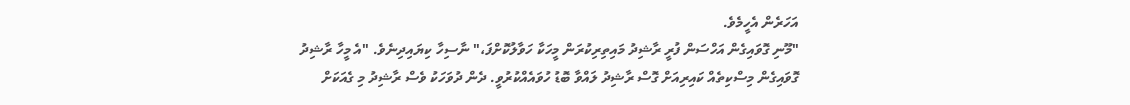އަހަރެން އެހީމެވެ.
"މޫނި ގޮވައިގެން އަހްސަން ފުރީ ރާޝިދު މައިތިރިކުރަން މީހަކާ ހަވާލުކޮށްފަ،" ނާސިހާ ކިޔައިދިނެވެ. "އެ މީހާ ރާޝިދު ގޮވައިގެން މިސްކިތެއް ކައިރިއަށް ގޮސް ރާޝިދު ލައްވާ ބޮޑު ހުވައެއްކުރުވީ. ދެން ދުވަހަކު ވެސް ރާޝިދު މި ގެއަކަށް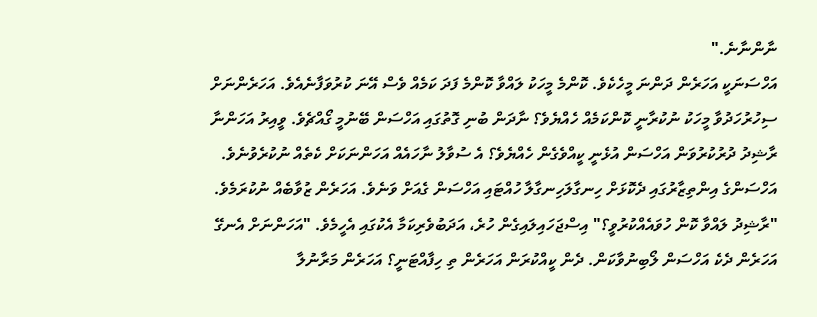ނާންނާނެ."
އަހްސަނަކީ އަހަރެން ދަންނަ މީހެކެވެ. ކޮންމެ މީހަކު ލައްވާ ކޮންމެ ފަދަ ކަމެއް ވެސް އޭނަ ކުރުވަފާނެއެވެ. އަހަރެންނަށް ސިހުރުހަދުވާ މީހަކު ނުކުރާނީ ކޮންކަމެއް ހެއްޔެވެ؟ ނާދަން ބުނި ގޮތުގައި އަހްސަން ބޭނުމީ ގޯއްޗެވެ. ވީއިރު އަހަންނާ ރާޝިދު ދުރުކުރުވަން އަހްސަން އުޅެނީ ކީއްވެގެން ހެއްޔެވެ؟ އެ ސުވާލު ނާހައެއް އަހަންނަކަށް ކެތެއް ނުކުރެވުނެވެ. އަހްސަންގެ އިންތިޒާރުގައި ދެކޮޅަށް ހިނގާލަހިނގާލާ ހުއްޓައި އަހްސަން ގެއަށް ވަނެވެ. އަހަރެން ޒުވާބެއް ނުކުރަމެވެ.
"ރާޝިދު ލައްވާ ކޮން ހުވައެއްކުރުވީ؟" އިސްޖަހައިލައިގެން ހުރެ، އަދަބުވެރިކަމާ އެކުގައި އެހީމެވެ. "އަހަންނަށް އެނގޭ އަހަރެން ދެކެ އަހްސަން ލޯބިނުވާކަން. ދެން ކީއްކުރަން އަހަރެން ތި ހިފާއްޓަނީ؟ އަހަރެން މަރާނުލާ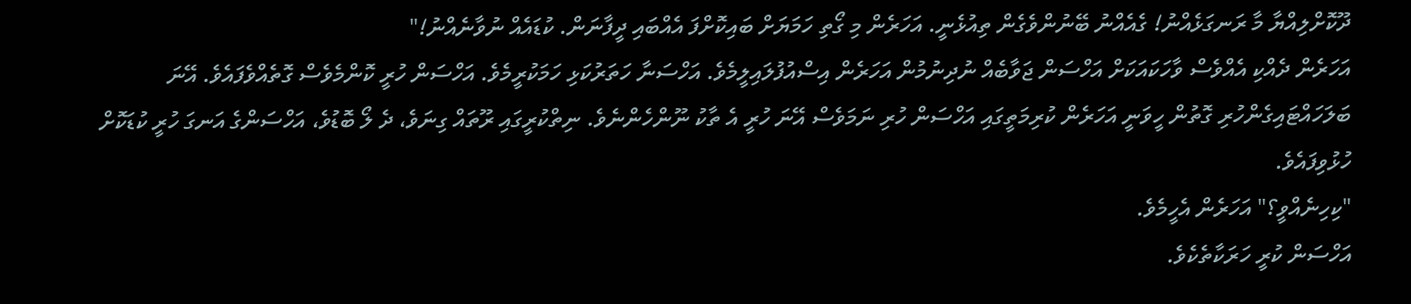ދޫކޮށްލިއްޔާ މާ ރަނގަޅެއްނު! ގެއެއްނު ބޭނުންވެގެން ތިއުޅެނީ. އަހަރެން މި ގޯތި ހަމަޔަށް ބައިކޮށްފަ އެއްބައި ދީފާނަން. ކުޑައެއް ނުވާނެއްނު!"
އަހަރެން ދެއްކި އެއްވެސް ވާހަކައަކަށް އަހްސަން ޖަވާބެއް ނުދިނުމުން އަހަރެން އިސްއުފުލައިލީމެވެ. އަހްސަނާ ހަތަރުކަޅި ހަމަކުރީމެވެ. އަހްސަން ހުރީ ކޮންމެވެސް ގޮތެއްވެފައެވެ. އޭނަ ބަލަހައްޓައިގެންހުރި ގޮތުން ހީވަނީ އަހަރެން ކުރިމަތީގައި އަހްސަން ހުރި ނަމަވެސް އޭނަ ހުރީ އެ ތާކު ނޫންހެންނެވެ. ނިތްކުރީގައި ރޫތައް ގިނަވެ، ދެ ލޯ ބޮޑުވެ، އަހްސަންގެ އަނގަ ހުރީ ކުޑަކޮށް ހުޅުވިފައެވެ.
"ކިހިނެއްވީ؟" އަހަރެން އެހީމެވެ.
އަހްސަން ކުރީ ހަރަކާތެކެވެ.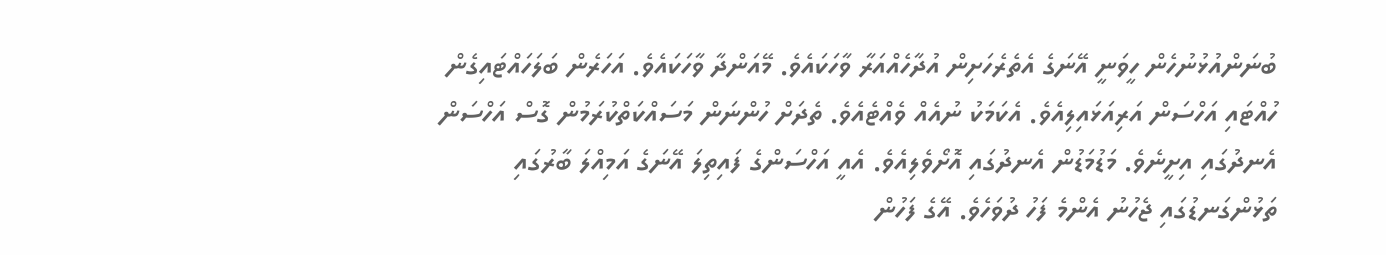ބުނަންއުޅުނުހެން ހީވަނީ އޭނަގެ އެތެރެހަށިން އުދާހެއްއަރާ ވާހަކައެވެ. މޭއަންދާ ވާހަކައެވެ. އަހަރެން ބަލަހައްޓައިގެން ހުއްޓައި އަހްސަން އަރިއަޅައިލިއެވެ. އެކަމަކު ނުއެއް ވެއްޓެއެވެ. ތެދަށް ހުންނަން މަސައްކަތްކުރަމުން ގޮސް އަހްސަން އެނދުގައި އިށީނެވެ. މަޑުމަޑުން އެނދުގައި އޮށޯވެލިއެވެ. އެއީ އަހްސަންގެ ފައިތިލަ އޭނަގެ އަމިއްލަ ބާރުގައި ތަޅުންގަނޑުގައި ޖެހުނު އެންމެ ފަހު ދުވަހެވެ. އޭގެ ފަހުން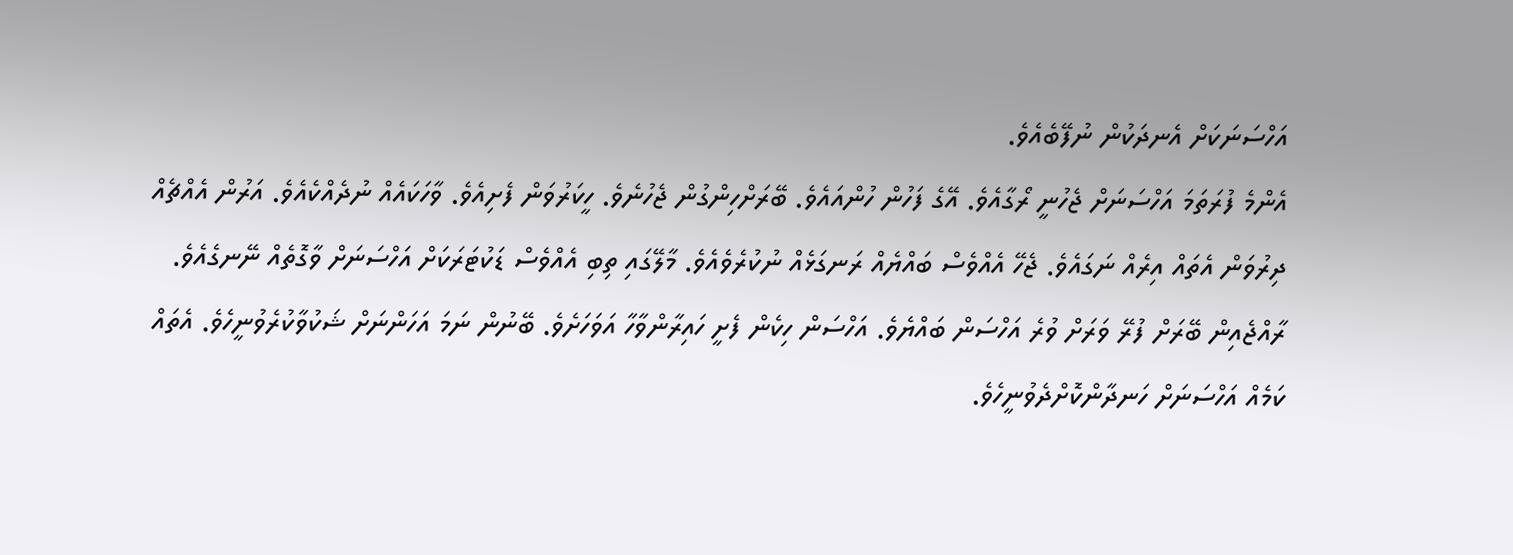އަހްސަނަކަށް އެނދަކުން ނުފޭބެއެވެ.
އެންމެ ފުރަތަމަ އަހްސަނަށް ޖެހުނީ ރޯގާއެވެ. އޭގެ ފަހުން ހުންއައެވެ. ބޭރަށްހިންގުން ޖެހުނެވެ. ހީކަރުވަން ފެށިއެވެ. ވާހަކައެއް ނުދެއްކެއެވެ. އަރުން އެއްޗެއް ދިރުވަން އެތައް އިރެއް ނަގައެވެ. ޖެހޭ އެއްވެސް ބައްޔެއް ރަނގަޅެއް ނުކުރެވެއެވެ. މާލޭގައި ތިބި އެއްވެސް ޑަކުޓަރަކަށް އަހްސަނަށް ވާގޮތެއް ނޭނގެއެވެ. ރާއްޖެއިން ބޭރަށް ފުރޭ ވަރަށް ވުރެ އަހްސަން ބައްޔެވެ. އަހްސަން ހިކެން ފެށީ ހައިރާންވާހާ އަވަހަށެވެ. ބޭނުން ނަމަ އަހަންނަށް ޝަކުވާކުރެވުނީހެވެ. އެތައް ކަމެއް އަހްސަނަށް ހަނދާންކޮށްދެވުނީހެވެ.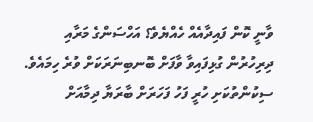ވާނީ ކޮން ފައިދާއެއް ހެއްޔެވެ؟ އަހްސަންގެ މަރާއި ދިރިހުރުން ގުޅިފައިވާ ވާފަށް ބޮނބިނަރަކަށް ވުރެ ހިމައެވެ. ސިކުންތުކަށި ހުރީ ފަހު ފަހަރަށް ބާރަޔާ ދިމާއަށް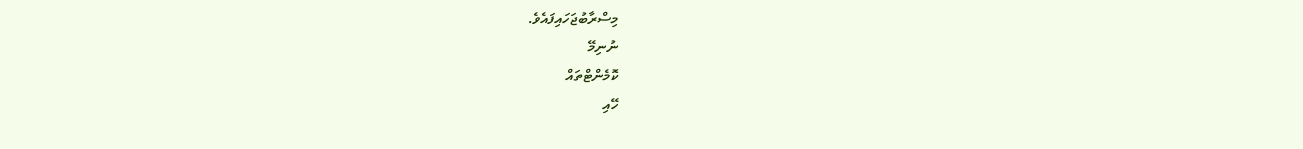މިސްރާބުޖަހައިފައެވެ.
ނުނިމޭ
ކޮމެންޓްތައް
ހޭއި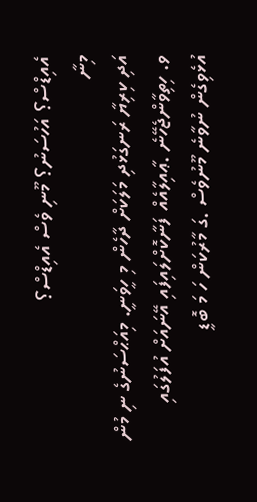އެއިޑްސް؟ އަހުސަނު؟ މޫނި ވެސް އެއިޑްސް؟
މިނާ
އަދި ކިރިޔާ ރަނގަޅުދި މަލަކަށް ދާހެން މި ހީވަނީ. މިއަޙްސަނުގެ ނި މުން ވ. ހިތިވާންޖެހޭނެ .ޢާއިލާއެއް ފަނާކޮށްލައިފައި އޭނައަށް އުފަލުގައި އުޅެވިގެން ނުވާނެ މޫނުވެސް .ގަ މާރުކަން ހަ މަ ބޮޑީ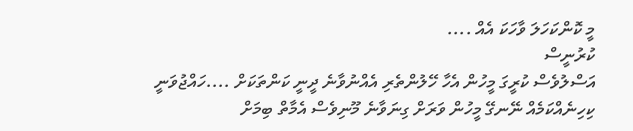މީ ކޮންކަހަލަ ވާހަކަ އެއް ....
ކުރުނީސް
އަސްލުވެސް ކުރީގަ މީހުން އެހާ ހޭލުންތެރި އެއްނުވާނެ ދީނީ ކަންތަކަށް ....ހައްޖުވަނީ ކިހިނެއްކަމެއް ނޭނގޭ މީހުން ވަރަށް ގިނަވާނެ މޫނިވެސް އެމާތް ބިމަށް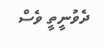ދެވުނީތީ ވެސް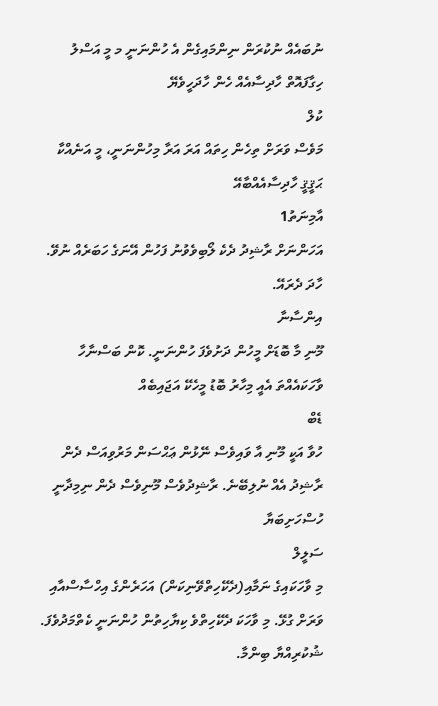ނުބައެއް ނުކުރަން ނިންމައިގެން އެ ހުންނަނީ މ މީ އަސްލު ހިގާފައޮތް ހާދިސާއެއް ހެން ހާދަހީވެޔޭ
ކުލް
މަވެސް ވަރަށް ތިހެން ހިތައް އަރަ އަރާ މިހުންނަނީ، މީ އަނެއްކާ ޙަޤީޤީ ހާދިސާއެއްބާއޭ
އާމިނަތު1
އަހަންނަށް ރާޝިދު ދެކެ ލޯބިވެވުނު ފަހުން އޭނަގެ ހަބަރެއް ނުވޭ. ހާދަ ދެރައޭ.
އިންސާނާ
މޫނި މާ ބޮޑަށް މީހުން ދަށުވެފަ ހުންނަނީ. ކޮން ބަސްނާހާ ވާހަކައެއްތަ އެއީ މިހާރު ބޮޑު މީހެކޭ އަޖައިބެއް
ޑެބް
ހުވާ އަކީ މޫނި އާ ވައިވެސް ނޭޅުން ޢަޙްސަން މަރުވިއަސް ދެން ރާޝިދު އެއް ނުލިބޭނެ. ރާޝިދުވެސް މޫނިވެސް ދެން ނިމިދާނީ ހުސްހަށިބަޔާ
ސަލީލް
މި ވާހަކައިގެ ނަމާއި(ދެކޭހިތްވޭނިކަން) އަހަރެންގެ އިހްސާސްއާއި ވަރަށް ގުޅޭ. މި ވާހަކަ ދެކޭހިތްވެ ކިޔާހިތުން ހުންނަނީ ކެތްމަދުވެފަ. ޝުކުރިއްޔާ ބިންމާ.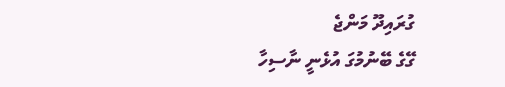ގުރައިދޫ މަންޖެ
ގޭގެ ބޭނުމުގަ އުޅެނީ ނާސިހާ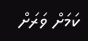ކަމަށް ވަރަށް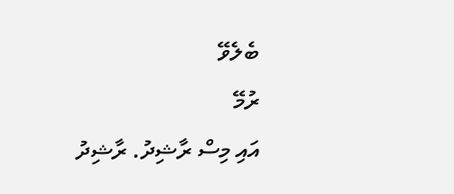ބެލެވޭ
ރުމޭ
އައި މިސް ރާޝިދު. ރާޝިދު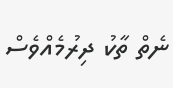ނެތް ތާކު ދިރުމެއްވެސް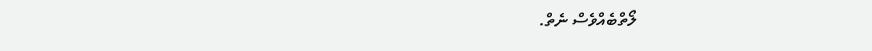ލޯތްބެއްވެސް ނެތް.